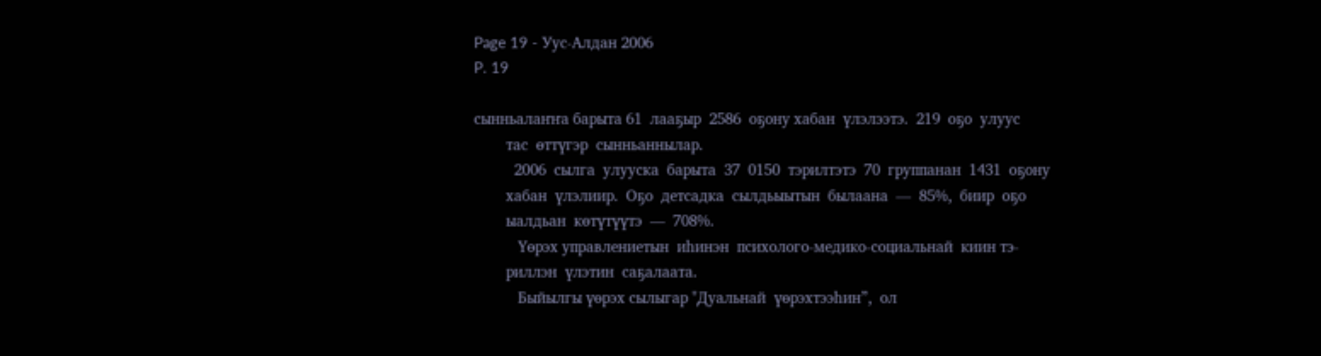Page 19 - Уус-Алдан 2006
P. 19

сынньалаҥҥа барыта 61  лааҕыр  2586  оҕону хабан  үлэлээтэ.  219  оҕо  улуус
        тас  өттүгэр  сынньаннылар.
          2006  сылга  улууска  барыта  37  0150  тэрилтэтэ  70  группанан  1431  оҕону
        хабан  үлэлиир.  Оҕо  детсадка  сылдьыытын  былаана  —  85%,  биир  оҕо
        ыалдьан  көтүтүүтэ  —  708%.
           Үөрэх управлениетын  иһинэн  психолого-медико-социальнай  киин тэ-
        риллэн  үлэтин  саҕалаата.
           Быйылгы үөрэх сылыгар "Дуальнай  үөрэхтээһин”,  ол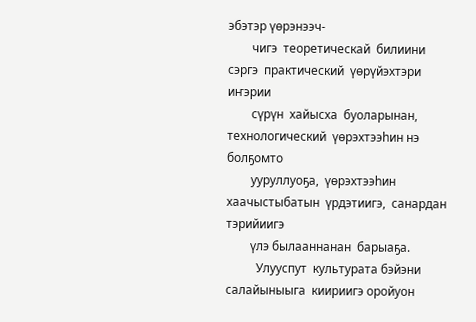эбэтэр үөрэнээч-
        чигэ  теоретическай  билиини  сэргэ  практический  үөрүйэхтэри  иҥэрии
        сүрүн  хайысха  буоларынан,  технологический  үөрэхтээһин нэ  болҕомто
        ууруллуоҕа,  үөрэхтээһин  хаачыстыбатын  үрдэтиигэ,  санардан  тэрийиигэ
        үлэ былааннанан  барыаҕа.
          Улууспут  культурата бэйэни салайыныыга  киириигэ оройуон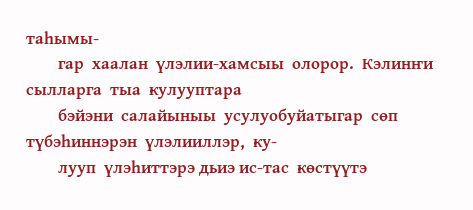таһымы-
        гар  хаалан  үлэлии-хамсыы  олорор.  Кэлинҥи  сылларга  тыа  кулууптара
        бэйэни  салайыныы  усулуобуйатыгар  сөп  түбэһиннэрэн  үлэлииллэр,  ку-
        лууп  үлэһиттэрэ дьиэ ис-тас  көстүүтэ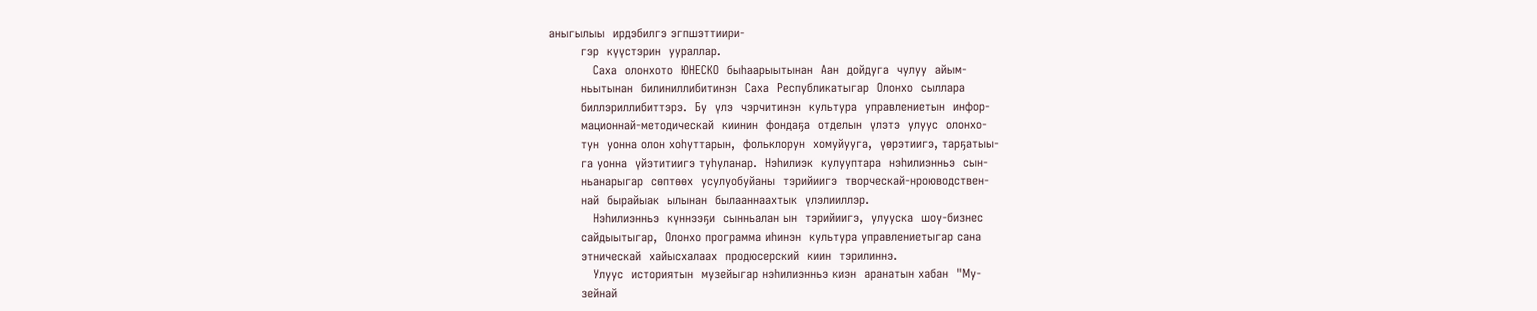аныгылыы  ирдэбилгэ эгпшэттиири-
        гэр  күүстэрин  уураллар.
           Саха  олонхото  ЮНЕСКО  быһаарыытынан  Аан  дойдуга  чулуу  айым-
        ньытынан  билиниллибитинэн  Саха  Республикатыгар  Олонхо  сыллара
        биллэриллибиттэрэ.  Бу  үлэ  чэрчитинэн  культура  управлениетын  инфор-
        мационнай-методическай  киинин  фондаҕа  отделын  үлэтэ  улуус  олонхо-
        тун  уонна олон хоһуттарын,  фольклорун  хомуйууга,  үөрэтиигэ, тарҕатыы-
        га уонна  үйэтитиигэ туһуланар.  Нэһилиэк  кулууптара  нэһилиэнньэ  сын-
        ньанарыгар  сөптөөх  усулуобуйаны  тэрийиигэ  творческай-нроюводствен-
        най  бырайыак  ылынан  былааннаахтык  үлэлииллэр.
           Нэһилиэнньэ  күннээҕи  сынньалан ын  тэрийиигэ,  улууска  шоу-бизнес
        сайдыытыгар,  Олонхо программа иһинэн  культура управлениетыгар сана
        этническай  хайысхалаах  продюсерский  киин  тэрилиннэ.
           Улуус  историятын  музейыгар нэһилиэнньэ киэн  аранатын хабан  "Му-
        зейнай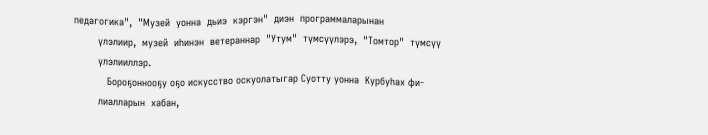педагогика",  "Музей  уонна  дьиэ  кэргэн"  диэн  программаларынан
        үлэлиир,  музей  иһинэн  ветераннар  "Утум"  түмсүүлэрэ,  "Томтор"  түмсүү
        үлэлииллэр.
           Бороҕоннооҕу оҕо искусство оскуолатыгар Суотту уонна  Курбуһах фи-
        лиалларын  хабан,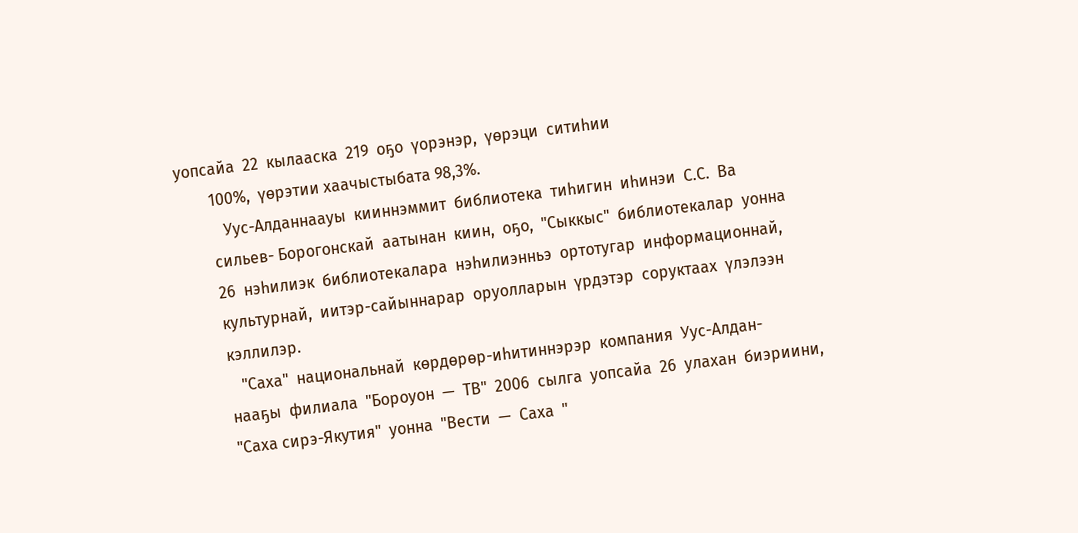уопсайа  22  кылааска  219  оҕо  үорэнэр,  үөрэци  ситиһии
        100%,  үөрэтии хаачыстыбата 98,3%.
           Уус-Алданнаауы  кииннэммит  библиотека  тиһигин  иһинэи  С.С.  Ва
        сильев- Борогонскай  аатынан  киин,  оҕо,  "Сыккыс"  библиотекалар  уонна
        26  нэһилиэк  библиотекалара  нэһилиэнньэ  ортотугар  информационнай,
        культурнай,  иитэр-сайыннарар  оруолларын  үрдэтэр  соруктаах  үлэлээн
        кэллилэр.
           "Саха"  национальнай  көрдөрөр-иһитиннэрэр  компания  Уус-Алдан-
        нааҕы  филиала  "Бороуон  —  ТВ"  2006  сылга  уопсайа  26  улахан  биэриини,
        "Саха сирэ-Якутия"  уонна  "Вести  —  Саха  "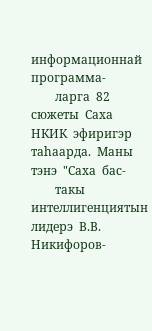информационнай  программа-
        ларга  82  сюжеты  Саха  НКИК  эфиригэр таһаарда.  Маны  тэнэ  "Саха  бас-
        такы  интеллигенциятын  лидерэ  В.В.  Никифоров-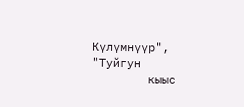Күлүмнүүр",  "Туйгун
        кыыс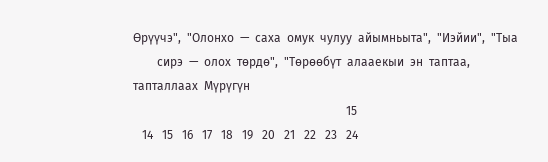Өрүүчэ",  "Олонхо  —  саха  омук  чулуу  айымньыта",  "Иэйии",  "Тыа
        сирэ  —  олох  төрдө",  "Төрөөбүт  алааекыи  эн  таптаа,  тапталлаах  Мүрүгүн
                                                                       15
   14   15   16   17   18   19   20   21   22   23   24